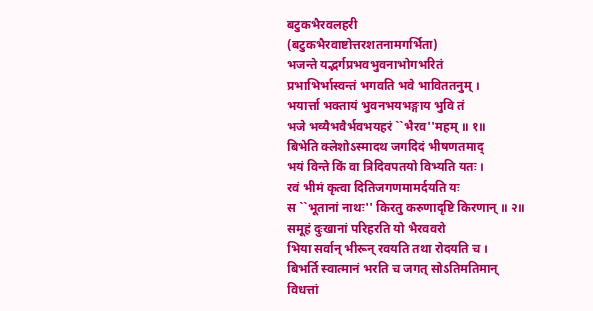बटुकभैरवलहरी
(बटुकभैरवाष्टोत्तरशतनामगर्भिता)
भजन्ते यद्भर्गप्रभवभुवनाभोगभरितं
प्रभाभिर्भास्वन्तं भगवति भवे भाविततनुम् ।
भयार्त्ता भक्तायं भुवनभयभङ्गाय भुवि तं
भजे भव्यैभवैर्भवभयहरं ``भैरव''महम् ॥ १॥
बिभेति क्लेशोऽस्मादथ जगदिदं भीषणतमाद्
भयं विन्ते किं वा त्रिदिवपतयो विभ्यति यतः ।
रवं भीमं कृत्वा दितिजगणमामर्दयति यः
स ``भूतानां नाथः'' किरतु करुणादृष्टि किरणान् ॥ २॥
समूहं दुःखानां परिहरति यो भैरववरो
भिया सर्वान् भीरून् रवयति तथा रोदयति च ।
बिभर्ति स्वात्मानं भरति च जगत् सोऽतिमतिमान्
विधत्तां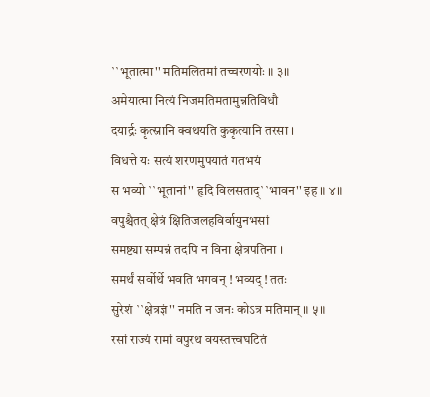``भूतात्मा'' मतिमलितमां तच्चरणयोः ॥ ३॥
अमेयात्मा नित्यं निजमतिमतामुन्नतिविधौ
दयार्द्रः कृत्स्नानि क्वथयति कुकृत्यानि तरसा ।
विधत्ते यः सत्यं शरणमुपयातं गतभयं
स भव्यो ``भूतानां'' हृदि विलसताद्``भावन'' इह ॥ ४॥
वपुश्चैतत् क्षेत्रं क्षितिजलहविर्वायुनभसां
समष्ट्या सम्पन्नं तदपि न विना क्षेत्रपतिना ।
समर्थं सर्वोर्थे भवति भगवन् ! भव्यद् ! ततः
सुरेशं ``क्षेत्रज्ञं'' नमति न जनः कोऽत्र मतिमान् ॥ ५॥
रसां राज्यं रामां वपुरथ वयस्तत्त्वघटितं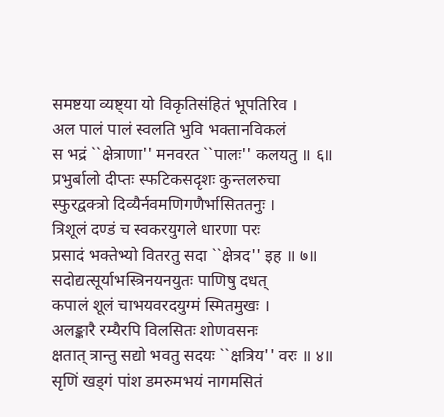समष्टया व्यष्ट्या यो विकृतिसंहितं भूपतिरिव ।
अल पालं पालं स्वलति भुवि भक्तानविकलं
स भद्रं ``क्षेत्राणा'' मनवरत ``पालः'' कलयतु ॥ ६॥
प्रभुर्बालो दीप्तः स्फटिकसदृशः कुन्तलरुचा
स्फुरद्वक्त्रो दिव्यैर्नवमणिगणैर्भासिततनुः ।
त्रिशूलं दण्डं च स्वकरयुगले धारणा परः
प्रसादं भक्तेभ्यो वितरतु सदा ``क्षेत्रद'' इह ॥ ७॥
सदोद्यत्सूर्याभस्त्रिनयनयुतः पाणिषु दधत्
कपालं शूलं चाभयवरदयुग्मं स्मितमुखः ।
अलङ्कारै रम्यैरपि विलसितः शोणवसनः
क्षतात् त्रान्तु सद्यो भवतु सदयः ``क्षत्रिय'' वरः ॥ ४॥
सृणिं खड्गं पांश डमरुमभयं नागमसितं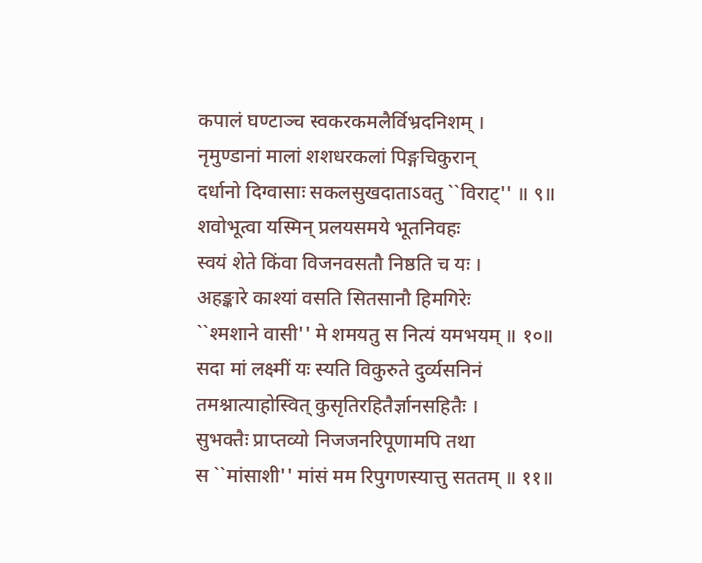कपालं घण्टाञ्च स्वकरकमलैर्विभ्रदनिशम् ।
नृमुण्डानां मालां शशधरकलां पिङ्गचिकुरान्
दर्धानो दिग्वासाः सकलसुखदाताऽवतु ``विराट्'' ॥ ९॥
शवोभूत्वा यस्मिन् प्रलयसमये भूतनिवहः
स्वयं शेते किंवा विजनवसतौ निष्ठति च यः ।
अहङ्कारे काश्यां वसति सितसानौ हिमगिरेः
``श्मशाने वासी'' मे शमयतु स नित्यं यमभयम् ॥ १०॥
सदा मां लक्ष्मीं यः स्यति विकुरुते दुर्व्यसनिनं
तमश्नात्याहोस्वित् कुसृतिरहितैर्ज्ञानसहितैः ।
सुभक्तैः प्राप्तव्यो निजजनरिपूणामपि तथा
स ``मांसाशी'' मांसं मम रिपुगणस्यात्तु सततम् ॥ ११॥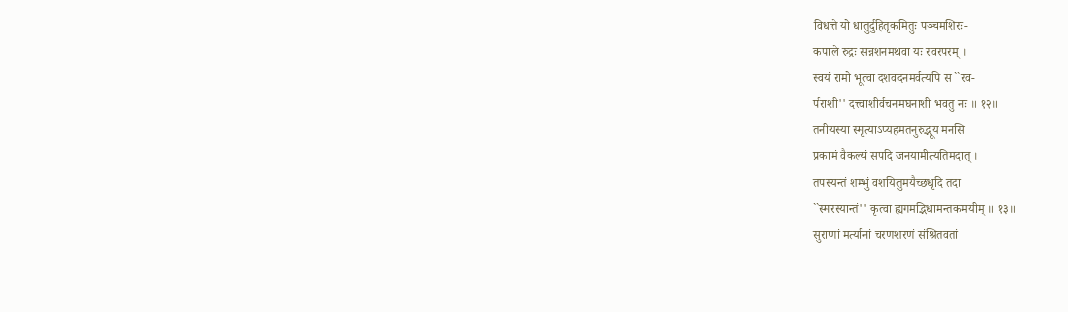विधत्ते यो धातुर्दुहितृकमितुः पञ्चमशिरः-
कपाले रुद्रः सन्नशनमथवा यः रवरपरम् ।
स्वयं रामो भूत्वा दशवदनमर्वत्यपि स ``रव-
र्पराशी'' दत्त्वाशीर्वचनमघनाशी भवतु नः ॥ १२॥
तनीयस्या स्मृत्याऽप्यहमतनुरुद्भूय मनसि
प्रकामं वैकल्यं सपदि जनयामीत्यतिमदात् ।
तपस्यन्तं शम्भुं वशयितुमयैच्छधृदि तदा
``स्मरस्यान्तं'' कृत्वा ह्यगमद्भिधामन्तकमयीम् ॥ १३॥
सुराणां मर्त्यानां चरणशरणं संश्रितवतां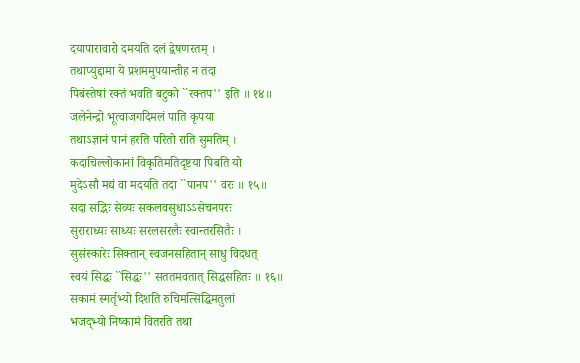दयापारावारो दमयति दलं द्वेषणरतम् ।
तथाप्युद्दामा ये प्रशममुपयान्तीह न तदा
पिबंस्तेषां रक्तं भवति बटुको ``रक्तप'' इति ॥ १४॥
जलेनेन्द्रो भूत्वाजगदिमलं पाति कृपया
तथाऽज्ञानं पानं हरति परितो राति सुमतिम् ।
कदाचिल्लोकानां विकृतिमतिदृष्टया पिबति यो
मुदेऽसौ मद्यं वा मदयति तदा ``पानप'' वरः ॥ १५॥
सदा सद्भिः सेव्यः सकलवसुधाऽऽसेचनपरः
सुराराध्यः साध्यः सरलसरलैः स्वान्तरसितैः ।
सुसंस्कारेः सिक्तान् स्वजनसहितान् साधु विदधत्
स्वयं सिद्धः ``सिद्धः'' सततमवतात् सिद्धसहितः ॥ १६॥
सकामं स्मर्तृभ्यो दिशति रुचिमत्सिद्धिमतुलां
भजद्भ्यो निष्कामं वितरति तथा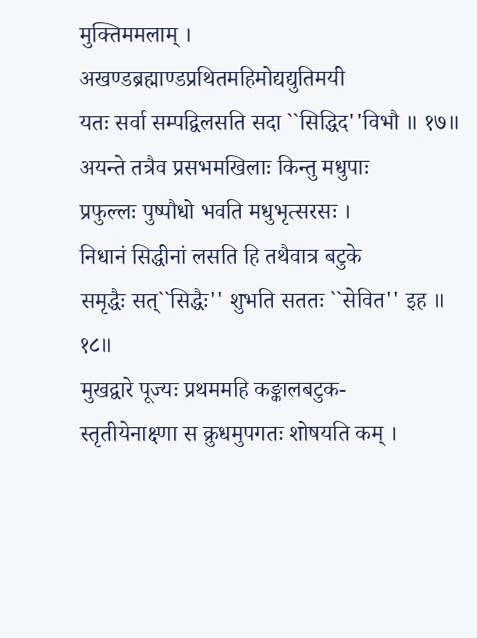मुक्तिममलाम् ।
अखण्डब्रह्माण्डप्रथितमहिमोद्यद्युतिमयी
यतः सर्वा सम्पद्विलसति सदा ``सिद्धिद''विभौ ॥ १७॥
अयन्ते तत्रैव प्रसभमखिलाः किन्तु मधुपाः
प्रफुल्लः पुष्पौधो भवति मधुभृत्सरसः ।
निधानं सिद्धीनां लसति हि तथैवात्र बटुके
समृद्धैः सत्``सिद्धैः'' शुभति सततः ``सेवित'' इह ॥ १८॥
मुखद्वारे पूज्यः प्रथममहि कङ्कालबटुक-
स्तृतीयेनाक्ष्णा स क्रुधमुपगतः शोषयति कम् ।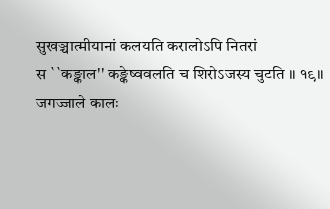सुखञ्चात्मीयानां कलयति करालोऽपि नितरां
स ``कङ्काल'' कङ्केष्ववलति च शिरोऽजस्य चुटति ॥ १९॥
जगज्जाले कालः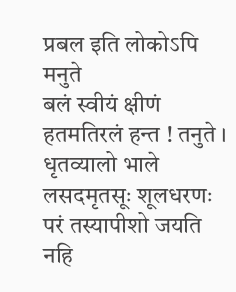प्रबल इति लोकोऽपि मनुते
बलं स्वीयं क्षीणं हतमतिरलं हन्त ! तनुते ।
धृतव्यालो भाले लसदमृतसूः शूलधरणः
परं तस्यापीशो जयति नहि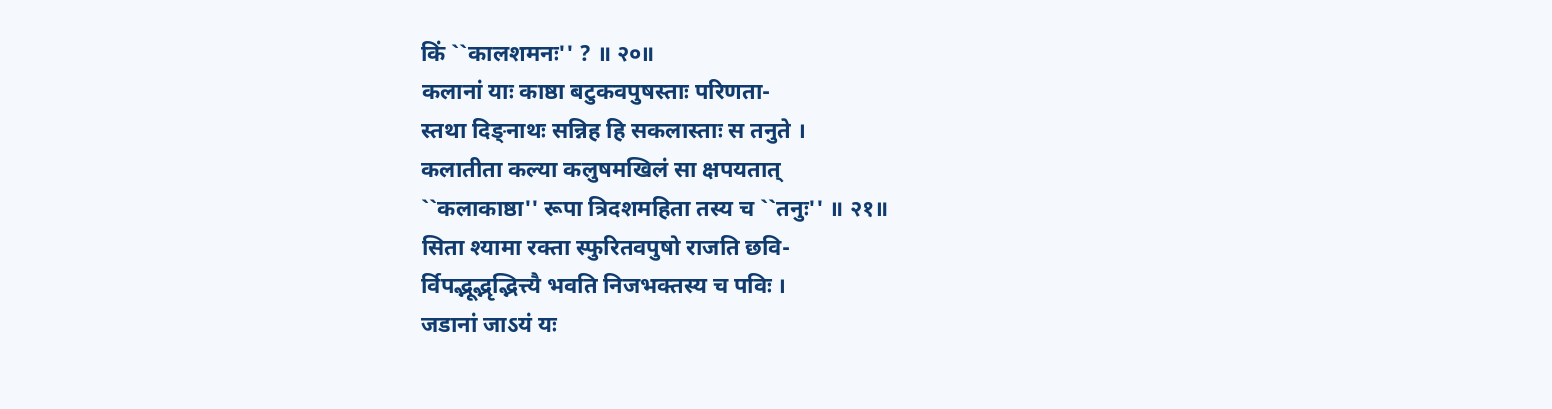किं ``कालशमनः'' ? ॥ २०॥
कलानां याः काष्ठा बटुकवपुषस्ताः परिणता-
स्तथा दिङ्नाथः सन्निह हि सकलास्ताः स तनुते ।
कलातीता कल्या कलुषमखिलं सा क्षपयतात्
``कलाकाष्ठा'' रूपा त्रिदशमहिता तस्य च ``तनुः'' ॥ २१॥
सिता श्यामा रक्ता स्फुरितवपुषो राजति छवि-
र्विपद्भूद्भृद्भित्त्यै भवति निजभक्तस्य च पविः ।
जडानां जाऽयं यः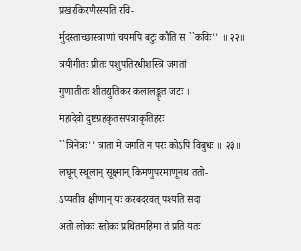प्रखरकिरणैरस्यति रवि-
र्मुदस्ताच्छास्त्राणां चयमपि बटुः कौति स ``कविः'' ॥ २२॥
त्रयीगीतः प्रीतः पशुपतिरधीशस्त्रि जगतां
गुणातीतः शीतद्युतिकर कलालङ्कृत जटः ।
महादेवो दुष्टग्रहकृतसपत्राकृतिहरः
``त्रिनेत्रः'' त्राता मे जगति न परः कोऽपि विबुधः ॥ २३॥
लघून् स्थूलान् सूक्ष्मान् किमणुपरमाणूनथ ततो-
ऽप्यतीव क्षीणान् यः करबदरवत् पश्यति सदा
अतो लोकः स्तोकः प्रथितमहिमा तं प्रति यतः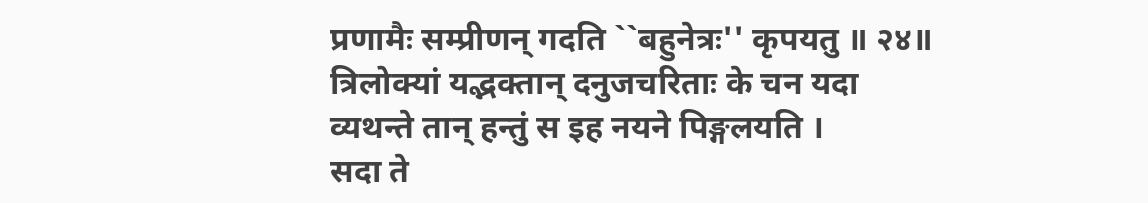प्रणामैः सम्प्रीणन् गदति ``बहुनेत्रः'' कृपयतु ॥ २४॥
त्रिलोक्यां यद्भक्तान् दनुजचरिताः के चन यदा
व्यथन्ते तान् हन्तुं स इह नयने पिङ्गलयति ।
सदा ते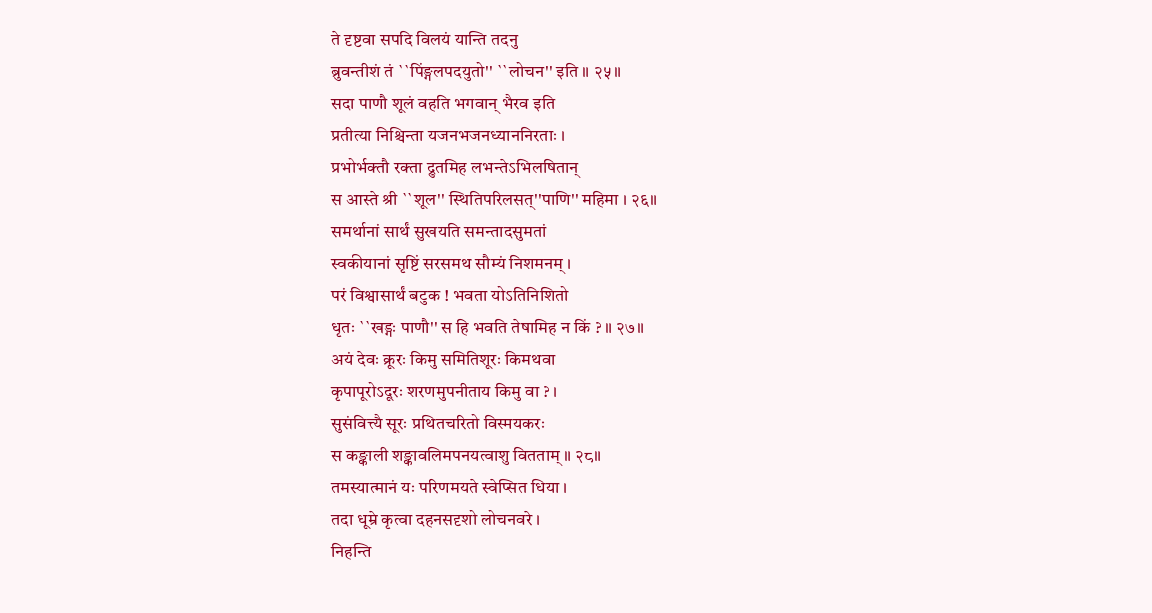ते दृष्टवा सपदि विलयं यान्ति तदनु
ब्रुवन्तीशं तं ``पिंङ्गलपदयुतो'' ``लोचन'' इति ॥ २५॥
सदा पाणौ शूलं वहति भगवान् भैरव इति
प्रतीत्या निश्चिन्ता यजनभजनध्याननिरताः ।
प्रभोर्भक्तौ रक्ता द्रुतमिह लभन्तेऽभिलषितान्
स आस्ते श्री ``शूल'' स्थितिपरिलसत्''पाणि'' महिमा । २६॥
समर्थानां सार्थं सुखयति समन्तादसुमतां
स्वकीयानां सृष्टिं सरसमथ सौम्यं निशमनम् ।
परं विश्वासार्थं बटुक ! भवता योऽतिनिशितो
धृतः ``खड्गः पाणौ'' स हि भवति तेषामिह न किं ? ॥ २७॥
अयं देवः क्रूरः किमु समितिशूरः किमथवा
कृपापूरोऽदूरः शरणमुपनीताय किमु वा ? ।
सुसंवित्त्यै सूरः प्रथितचरितो विस्मयकरः
स कङ्काली शङ्कावलिमपनयत्वाशु वितताम् ॥ २८॥
तमस्यात्मानं यः परिणमयते स्वेप्सित धिया ।
तदा धूम्रे कृत्वा दहनसदृशो लोचनवरे ।
निहन्ति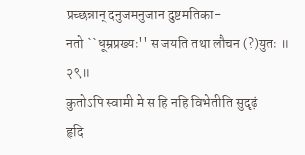प्रच्छन्नान् दनुजमनुजान दुष्टमतिका-
नतो ``धूम्रप्रख्यः'' स जयति तथा लौचन (?)युतः ॥ २९॥
कुतोऽपि स्वामी मे स हि नहि विभेतीति सुदृढ़ं
हृदि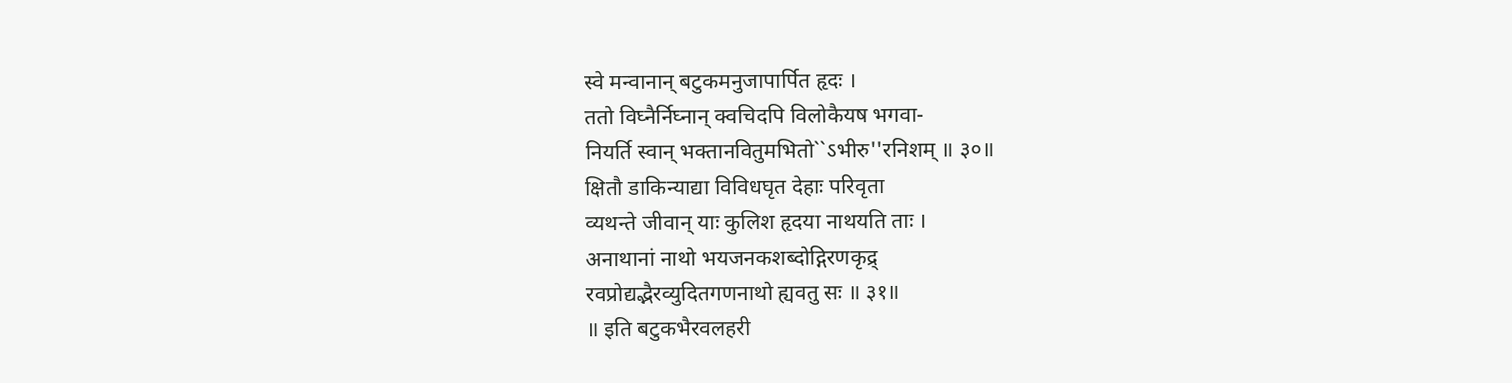स्वे मन्वानान् बटुकमनुजापार्पित हृदः ।
ततो विघ्नैर्निघ्नान् क्वचिदपि विलोकैयष भगवा-
नियर्ति स्वान् भक्तानवितुमभितो``ऽभीरु''रनिशम् ॥ ३०॥
क्षितौ डाकिन्याद्या विविधघृत देहाः परिवृता
व्यथन्ते जीवान् याः कुलिश हृदया नाथयति ताः ।
अनाथानां नाथो भयजनकशब्दोद्गिरणकृद्र्
रवप्रोद्यद्भैरव्युदितगणनाथो ह्यवतु सः ॥ ३१॥
॥ इति बटुकभैरवलहरी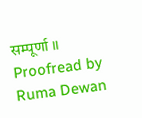सम्पूर्णा ॥
Proofread by Ruma Dewan